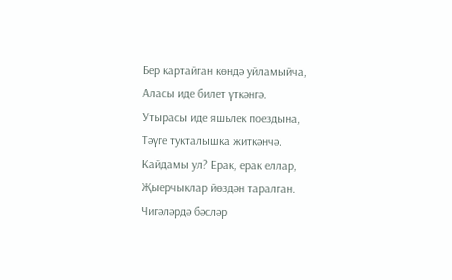Бер картайган көндә уйламыйча,
Аласы иде билет үткәнгә.
Утырасы иде яшьлек поездына,
Тәүге тукталышка житкәнчә.
Кайдамы ул? Ерак, ерак еллар,
Җыерчыклар йөздән таралган.
Чигәләрдә бәсләр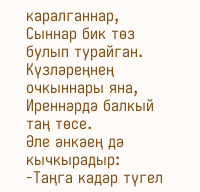каралганнар,
Сыннар бик төз булып турайган.
Күзләреңнең очкыннары яна,
Иреннәрдә балкый таң төсе.
Әле әнкәең дә кычкырадыр:
-Таңга кадәр түгел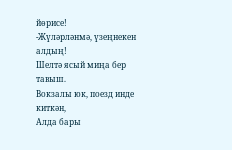йөрисе!
-Жүләрләнмә, үзеңнекен алдың!
Шелтә ясый миңа бер тавыш.
Вокзалы юк, поезд инде киткән,
Алда бары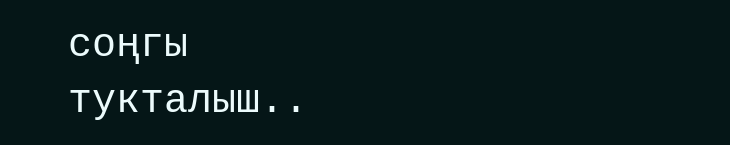соңгы тукталыш..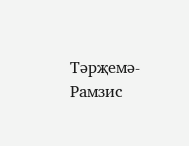Тәрҗемә-Рамзис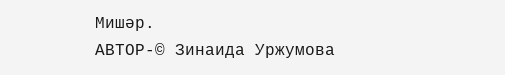Мишәр.
АВТОР-© Зинаида Уржумова